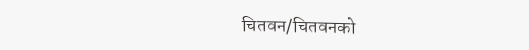चितवन/चितवनको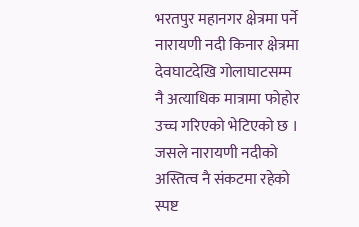भरतपुर महानगर क्षेत्रमा पर्ने नारायणी नदी किनार क्षेत्रमा देवघाटदेखि गोलाघाटसम्म नै अत्याधिक मात्रामा फोहोर उच्च गरिएको भेटिएको छ । जसले नारायणी नदीको अस्तित्व नै संकटमा रहेको स्पष्ट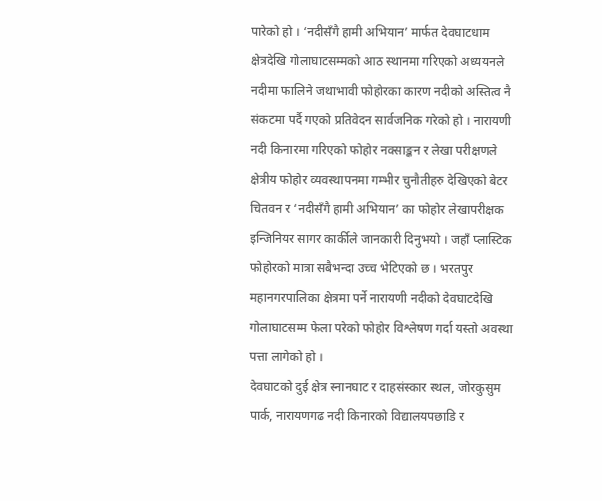पारेको हो । ‘नदीसँगै हामी अभियान’ मार्फत देवघाटधाम क्षेत्रदेखि गोलाघाटसम्मको आठ स्थानमा गरिएको अध्ययनले नदीमा फालिने जथाभावी फोहोरका कारण नदीको अस्तित्व नै संकटमा पर्दै गएको प्रतिवेदन सार्वजनिक गरेको हो । नारायणी नदी किनारमा गरिएको फोहोर नक्साङ्कन र लेखा परीक्षणले क्षेत्रीय फोहोर व्यवस्थापनमा गम्भीर चुनौतीहरु देखिएको बेटर चितवन र ‘नदीसँगै हामी अभियान’ का फोहोर लेखापरीक्षक इन्जिनियर सागर कार्कीले जानकारी दिनुभयो । जहाँ प्लास्टिक फोहोरको मात्रा सबैभन्दा उच्च भेटिएको छ । भरतपुर महानगरपालिका क्षेत्रमा पर्ने नारायणी नदीको देवघाटदेखि गोलाघाटसम्म फेला परेको फोहोर विश्लेषण गर्दा यस्तो अवस्था पत्ता लागेको हो ।
देवघाटको दुई क्षेत्र स्नानघाट र दाहसंस्कार स्थल, जोरकुसुम पार्क, नारायणगढ नदी किनारको विद्यालयपछाडि र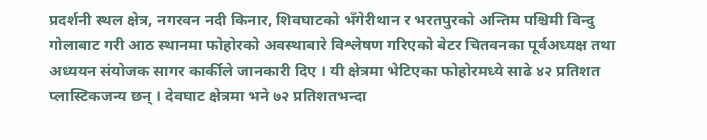प्रदर्शनी स्थल क्षेत्र, नगरवन नदी किनार, शिवघाटको भँगेरीथान र भरतपुरको अन्तिम पश्चिमी विन्दु गोलाबाट गरी आठ स्थानमा फोहोरको अवस्थाबारे विश्लेषण गरिएको बेटर चितवनका पूर्वअध्यक्ष तथा अध्ययन संयोजक सागर कार्कीले जानकारी दिए । यी क्षेत्रमा भेटिएका फोहोरमध्ये साढे ४२ प्रतिशत प्लास्टिकजन्य छन् । देवघाट क्षेत्रमा भने ७२ प्रतिशतभन्दा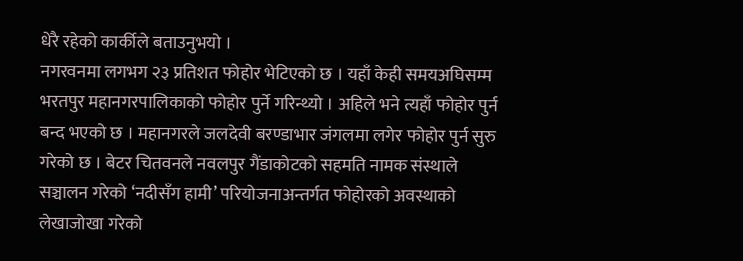धेरै रहेको कार्कीले बताउनुभयो ।
नगरवनमा लगभग २३ प्रतिशत फोहोर भेटिएको छ । यहाँ केही समयअघिसम्म भरतपुर महानगरपालिकाको फोहोर पुर्ने गरिन्थ्यो । अहिले भने त्यहाँ फोहोर पुर्न बन्द भएको छ । महानगरले जलदेवी बरण्डाभार जंगलमा लगेर फोहोर पुर्न सुरु गरेको छ । बेटर चितवनले नवलपुर गैंडाकोटको सहमति नामक संस्थाले सञ्चालन गरेको ‘नदीसँग हामी’ परियोजनाअन्तर्गत फोहोरको अवस्थाको लेखाजोखा गरेको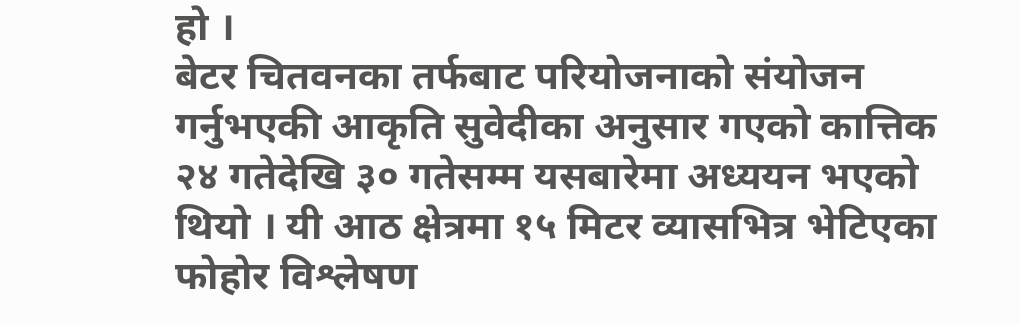हो ।
बेटर चितवनका तर्फबाट परियोजनाको संयोजन गर्नुभएकी आकृति सुवेदीका अनुसार गएको कात्तिक २४ गतेदेखि ३० गतेसम्म यसबारेमा अध्ययन भएको थियो । यी आठ क्षेत्रमा १५ मिटर व्यासभित्र भेटिएका फोहोर विश्लेषण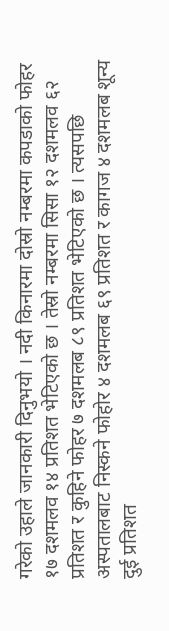गरेको उहाले जानकारी दिनुभयो । नदी किनारमा दोस्रो नम्बरमा कपडाको फोहर १७ दशमलव १४ प्रतिशत भेटिएको छ । तेस्रो नम्बरमा सिसा १२ दशमलव ६२ प्रतिशत र कुहिने फोहर ७ दशमलब ८९ प्रतिशत भेटिएको छ । त्यसपछि अस्पतालबाट निस्कने फोहोर ४ दशमलब ६९ प्रतिशत र कागज ४ दशमलब शून्य दुई प्रतिशत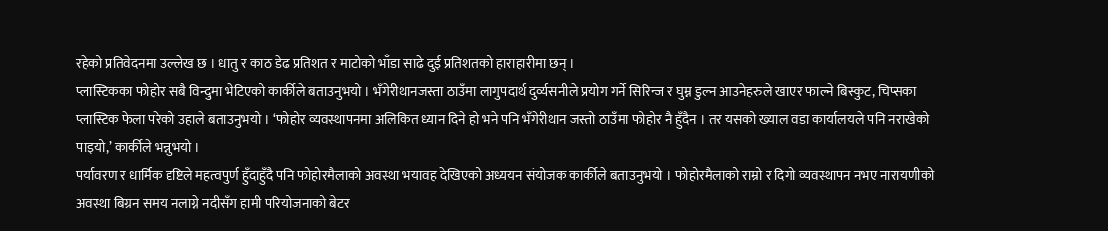रहेको प्रतिवेदनमा उल्लेख छ । धातु र काठ डेढ प्रतिशत र माटोको भाँडा साढे दुई प्रतिशतको हाराहारीमा छन् ।
प्लास्टिकका फोहोर सबै विन्दुमा भेटिएको कार्कीले बताउनुभयो । भँगेरीथानजस्ता ठाउँमा लागुपदार्थ दुर्व्यसनीले प्रयोग गर्ने सिरिन्ज र घुम्न डुल्न आउनेहरुले खाएर फाल्ने बिस्कुट, चिप्सका प्लास्टिक फेला परेको उहाले बताउनुभयो । ‘फोहोर व्यवस्थापनमा अलिकित ध्यान दिने हो भने पनि भँगेरीथान जस्तो ठाउँमा फोहोर नै हुँदैन । तर यसको ख्याल वडा कार्यालयले पनि नराखेको पाइयो,’ कार्कीले भन्नुभयो ।
पर्यावरण र धार्मिक दृष्टिले महत्वपुर्ण हुँदाहुँदै पनि फोहोरमैलाको अवस्था भयावह देखिएको अध्ययन संयोजक कार्कीले बताउनुभयो । फोहोरमैलाको राम्रो र दिगो व्यवस्थापन नभए नारायणीको अवस्था बिग्रन समय नलाग्ने नदीसँग हामी परियोजनाको बेटर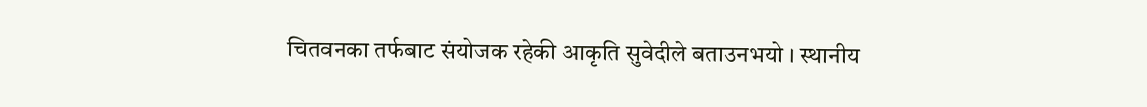चितवनका तर्फबाट संयोजक रहेकी आकृति सुवेदीले बताउनभयो । स्थानीय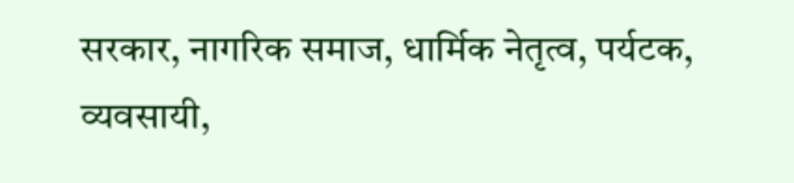सरकार, नागरिक समाज, धार्मिक नेतृत्व, पर्यटक, व्यवसायी,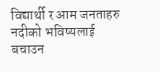विद्यार्थी र आम जनताहरु नदीको भविष्यलाई बचाउन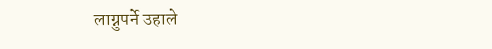लाग्नुपर्ने उहाले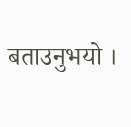बताउनुभयो ।